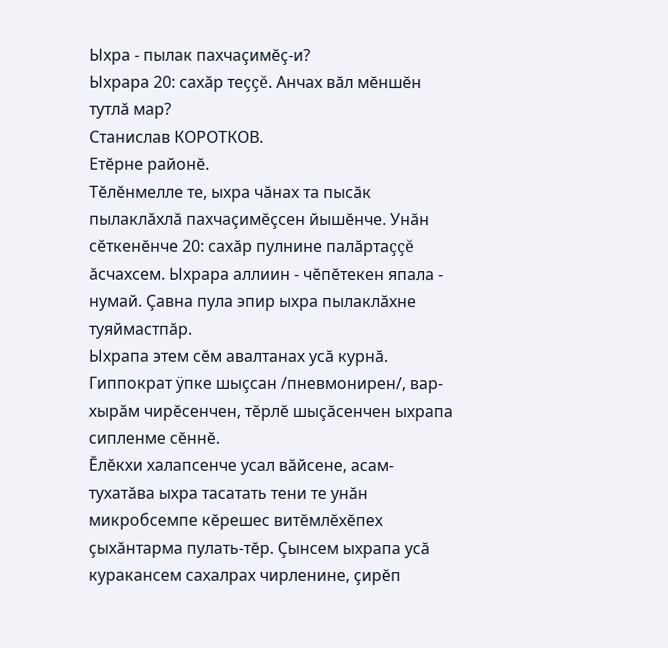Ыхра - пылак пахчаçимĕç-и?
Ыхрара 20: сахăр теççĕ. Анчах вăл мĕншĕн тутлă мар?
Станислав КОРОТКОВ.
Етĕрне районĕ.
Тĕлĕнмелле те, ыхра чăнах та пысăк пылаклăхлă пахчаçимĕçсен йышĕнче. Унăн сĕткенĕнче 20: сахăр пулнине палăртаççĕ ăсчахсем. Ыхрара аллиин - чĕпĕтекен япала - нумай. Çавна пула эпир ыхра пылаклăхне туяймастпăр.
Ыхрапа этем сĕм авалтанах усă курнă. Гиппократ ÿпке шыçсан /пневмонирен/, вар-хырăм чирĕсенчен, тĕрлĕ шыçăсенчен ыхрапа сипленме сĕннĕ.
Ĕлĕкхи халапсенче усал вăйсене, асам-тухатăва ыхра тасатать тени те унăн микробсемпе кĕрешес витĕмлĕхĕпех çыхăнтарма пулать-тĕр. Çынсем ыхрапа усă куракансем сахалрах чирленине, çирĕп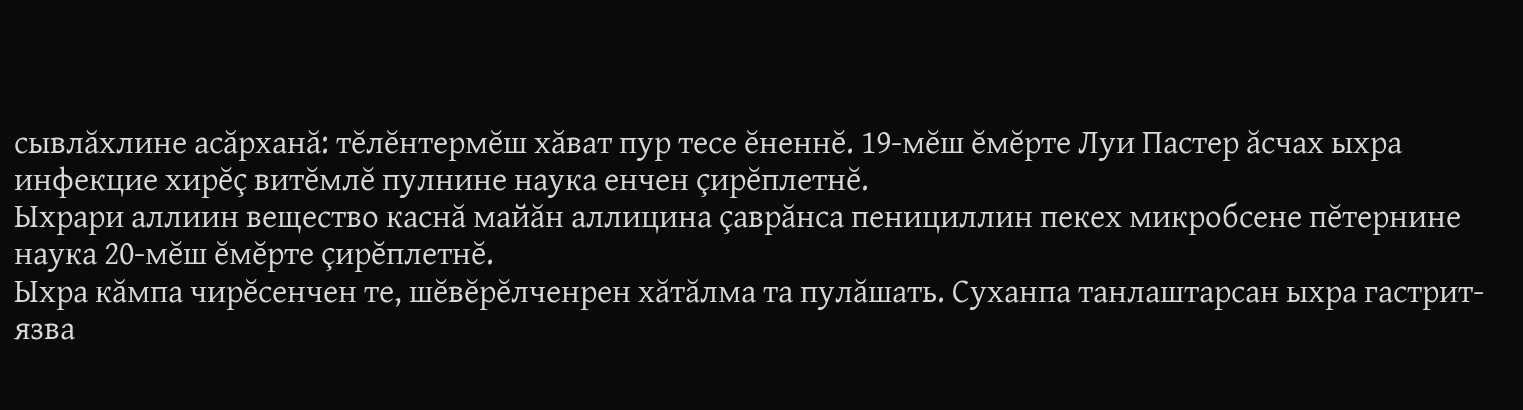сывлăхлине асăрханă: тĕлĕнтермĕш хăват пур тесе ĕненнĕ. 19-мĕш ĕмĕрте Луи Пастер ăсчах ыхра инфекцие хирĕç витĕмлĕ пулнине наука енчен çирĕплетнĕ.
Ыхрари аллиин вещество каснă майăн аллицина çаврăнса пенициллин пекех микробсене пĕтернине наука 20-мĕш ĕмĕрте çирĕплетнĕ.
Ыхра кăмпа чирĕсенчен те, шĕвĕрĕлченрен хăтăлма та пулăшать. Суханпа танлаштарсан ыхра гастрит-язва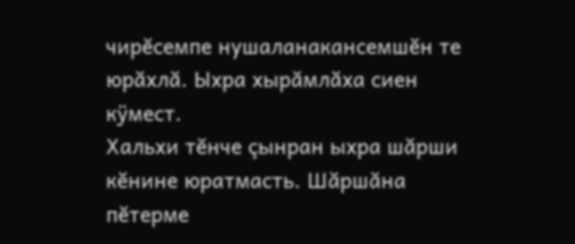чирĕсемпе нушаланакансемшĕн те юрăхлă. Ыхра хырăмлăха сиен кÿмест.
Хальхи тĕнче çынран ыхра шăрши кĕнине юратмасть. Шăршăна пĕтерме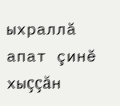ыхраллă апат çинĕ хыççăн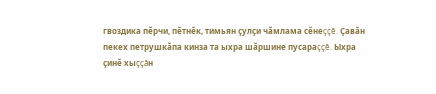гвоздика пĕрчи, пĕтнĕк, тимьян çулçи чăмлама сĕнеççĕ. Çавăн пекех петрушкăпа кинза та ыхра шăршине пусараççĕ. Ыхра çинĕ хыççăн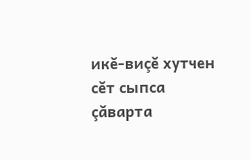икĕ-виçĕ хутчен сĕт сыпса çăварта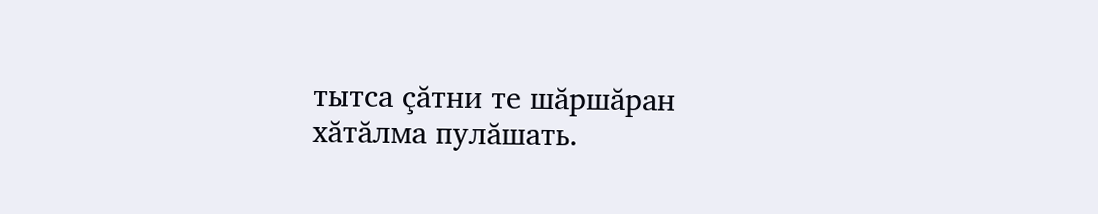тытса çăтни те шăршăран хăтăлма пулăшать.